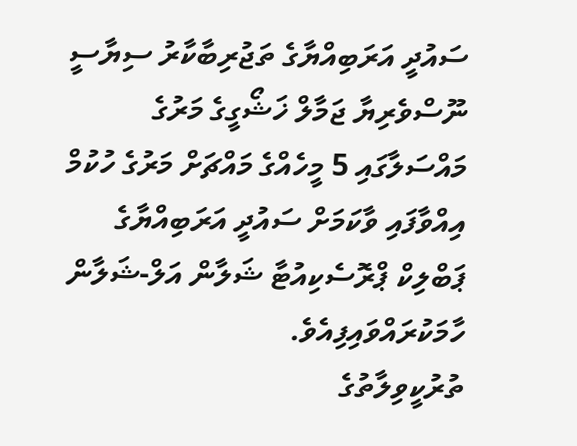ސައުދީ އަރަބިއްޔާގެ ތަޖުރިބާކާރު ސިޔާސީ ނޫސްވެރިޔާ ޖަމާލް ޚަޝޯގީގެ މަރުގެ މައްސަލާގައި 5 މީހެއްގެ މައްޗަށް މަރުގެ ހުކުމް އިއްވާފައި ވާކަމަށް ސައުދީ އަރަބިއްޔާގެ ޕަބްލިކް ޕްރޮސެކިއުޓާ ޝަލާން އަލް-ޝަލާން ހާމަކުރައްވައިފިއެވެ.
ތުރުކީވިލާތުގެ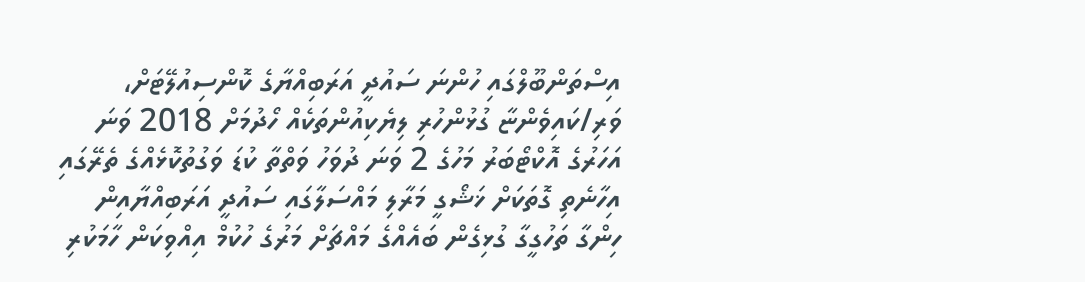އިސްތަންބޫލްގައި ހުންނަ ސައުދީ އަރަބިއްޔާގެ ކޮންސިއުލޭޓަށް، ވަރި/ކައިވެންޏާ ގުޅުންހުރި ލިޔެކިއުންތަކެއް ހޯދުމަށް 2018 ވަނަ އަހަރުގެ އޮކްޓޯބަރު މަހުގެ 2 ވަނަ ދުވަހު ވަތްތާ ކުޑަ ވަގުތުކޮޅެއްގެ ތެރޭގައި އިހާނެތި ގޮތަކަށް ޚަޝޯގީ މަރާލި މައްސަލާގައި ސައުދީ އަރަބިއްޔާއިން ހިންގާ ތަހުގީގާ ގުޅިގެން ބައެއްގެ މައްޗަށް މަރުގެ ހުކުމް އިއްވިކަން ހާމަކުރި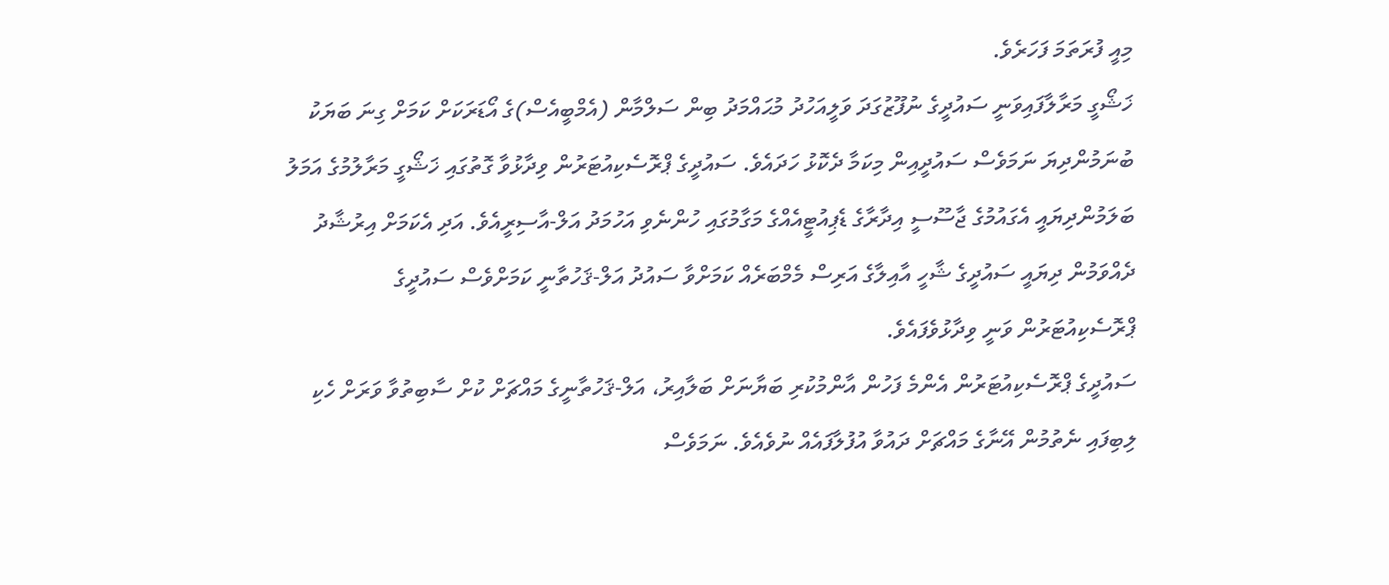މިއީ ފުރަތަމަ ފަހަރެވެ.
ޚަޝޯގީ މަރާލާފައިވަނީ ސައުދީގެ ނުފޫޒުގަދަ ވަލީއަހުދު މުޙައްމަދު ބިން ސަލްމާން (އެމްބީއެސް)ގެ އޯޑަރަކަށް ކަމަށް ގިނަ ބަޔަކު ބުނަމުންދިޔަ ނަމަވެސް ސައުދީއިން މިކަމާ ދެކޮޅު ހަދައެވެ. ސައުދީގެ ޕްރޮސެކިއުޓަރުން ވިދާޅުވާ ގޮތުގައި ޚަޝޯގީ މަރާލުމުގެ އަމަލު ބަލަމުންދިޔައީ އެގައުމުގެ ޖާސޫސީ އިދާރާގެ ޑެޕިއުޓީއެއްގެ މަގާމުގައި ހުންނެވި އަހުމަދު އަލް-އާސިރީއެވެ. އަދި އެކަމަށް އިރުޝާދު ދެއްވަމުން ދިޔައީ ސައުދީގެ ޝާހީ އާއިލާގެ އަރިސް މެމްބަރެއް ކަމަށްވާ ސައުދު އަލް-ޤަހުތާނީ ކަމަށްވެސް ސައުދީގެ ޕްރޮސެކިއުޓަރުން ވަނީ ވިދާޅުވެފައެވެ.
ސައުދީގެ ޕްރޮސެކިއުޓަރުން އެންމެ ފަހުން އާންމުކުރި ބަޔާނަށް ބަލާއިރު، އަލް-ޤަހުތާނީގެ މައްޗަށް ކުށް ސާބިތުވާ ވަރަށް ހެކި ލިބިފައި ނެތުމުން އޭނާގެ މައްޗަށް ދައުވާ އުފުލާފައެއް ނުވެއެވެ. ނަމަވެސް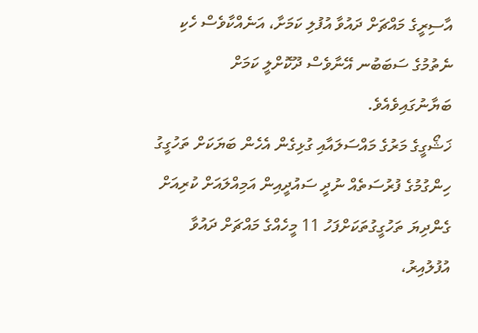އާސިރީގެ މައްޗަށް ދައުވާ އުފުލި ކަމަށާ، އަނެއްކާވެސް ހެކި ނެތުމުގެ ސަބަބުނ އޭނާވެސް ދޫކޮށްލީ ކަމަށް ބަޔާނުގައިވެއެވެ.
ޚަޝޯގީގެ މަރުގެ މައްސަލައާއި ގުޅިގެން އެހެން ބަޔަކަށް ތަހުގީގު ހިންގުމުގެ ފުރުސަތެއް ނުދީ ސައުދީއިން އަމިއްލައަށް ކުރިއަށް ގެންދިޔަ ތަހުގީގުތަކަށްފަހު 11 މީހެއްގެ މައްޗަށް ދައުވާ އުފުލުއިރު،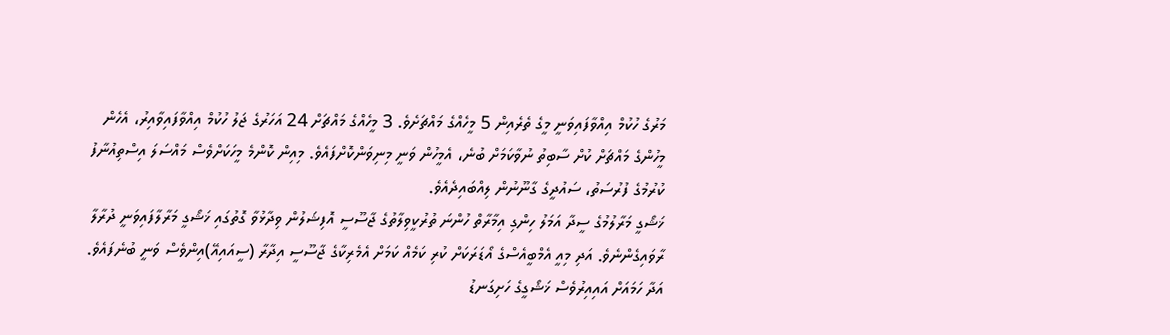މަރުގެ ހުކުމް އިއްވާފައިވަނީ މީގެ ތެރެއިން 5 މީހެއްގެ މައްޗަށެވެ. 3 މީހެއްގެ މައްޗަށް 24 އަހަރުގެ ޖަލު ހުކުމް އިއްވާފައިވާއިރު، އެހެން މީހުންގެ މައްޗަށް ކުށް ސާބިތު ނުވާކަމަށް ބުނެ، އެމީހުން ވަނީ މިނިވަންކޮށްފައެވެ. މިއިން ކޮންމެ މީހަކަށްވެސް މައްސަލަ އިސްތިއުނާފު ކުރުމުގެ ފުރުސަތު، ސައުދީގެ ގާނޫނުން ލިއްބައިދެއެވެ.
ޚަޝޯގީ މަރާލުމުގެ ސީދާ އަމަލު ހިންގި އިމާރާތް ހުންނަ ތުރުކީވިލާތުގެ ޖާސޫސީ އޮފިޝަލުން ވިދާޅުވާ ގޮތުގައި ޚަޝޯގީ މަރާލާފައިވަނީ ދުރާލާ ރާވައިގެންނެވެ. އަދި މިއީ އެމްބީއެސްގެ އޯޑަރަކަށް ކުރި ކަމެއް ކަމަށް އެމެރިކާގެ ޖާސޫސީ އިދާރާ (ސީއައިއޭ)އިންވެސް ވަނީ ބުނެފައެވެ.
އަދާ ހަމައަށް އައިއިރުވެސް ޚަޝޯގީގެ ހަށިގަނޑު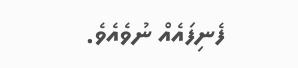ފެނިފައެއް ނުވެއެވެ.